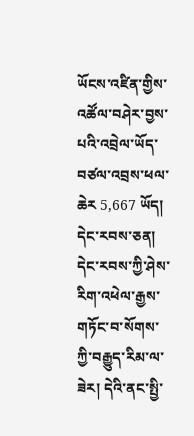ཡོངས་འཛིན་གྱིས་འཚོལ་བཤེར་བྱས་པའི་འབྲེལ་ཡོད་བཙལ་འབྲས་ཕལ་ཆེར 5,667 ཡོད།
དེང་རབས་ཅན།
དེང་རབས་ཀྱི་ཤེས་རིག་འཕེལ་རྒྱས་གཏོང་བ་སོགས་ཀྱི་བརྒྱུད་རིམ་ལ་ཟེར། དེའི་ནང་སྤྱི་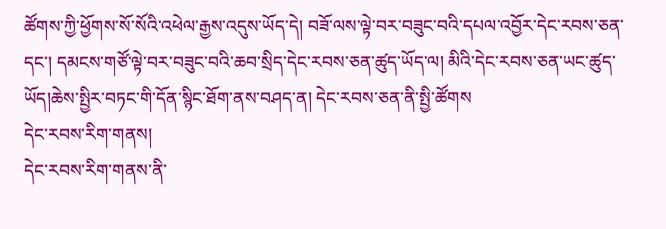ཚོགས་ཀྱི་ཕྱོགས་སོ་སོའི་འཕེལ་རྒྱས་འདུས་ཡོད་དེ། བཟོ་ལས་ལྟེ་བར་བཟུང་བའི་དཔལ་འབྱོར་དེང་རབས་ཅན་དང་། དམངས་གཙོ་ལྟེ་བར་བཟུང་བའི་ཆབ་སྲིད་དེང་རབས་ཅན་ཚུད་ཡོད་ལ། མིའི་དེང་རབས་ཅན་ཡང་ཚུད་ཡོད།ཆེས་སྤྱིར་བཏང་གི་དོན་སྙིང་ཐོག་ནས་བཤད་ན། དེང་རབས་ཅན་ནི་སྤྱི་ཚོགས
དེང་རབས་རིག་གནས།
དེང་རབས་རིག་གནས་ནི་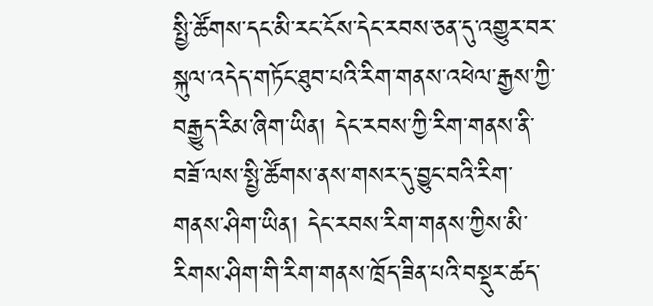སྤྱི་ཚོགས་དང་མི་རང་ངོས་དེང་རབས་ཅན་དུ་འགྱུར་བར་སྐུལ་འདེད་གཏོང་ཐུབ་པའི་རིག་གནས་འཕེལ་རྒྱས་ཀྱི་བརྒྱུད་རིམ་ཞིག་ཡིན། དེང་རབས་ཀྱི་རིག་གནས་ནི་བཟོ་ལས་སྤྱི་ཚོགས་ནས་གསར་དུ་བྱུང་བའི་རིག་གནས་ཤིག་ཡིན། དེང་རབས་རིག་གནས་ཀྱིས་མི་རིགས་ཤིག་གི་རིག་གནས་ཁྲོད་ཟིན་པའི་བསྡུར་ཚད་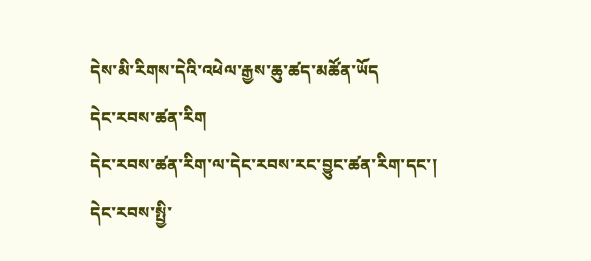དེས་མི་རིགས་དེའི་འཕེལ་རྒྱས་ཆུ་ཚད་མཚོན་ཡོད
དེང་རབས་ཚན་རིག
དེང་རབས་ཚན་རིག་ལ་དེང་རབས་རང་བྱུང་ཚན་རིག་དང་། དེང་རབས་སྤྱི་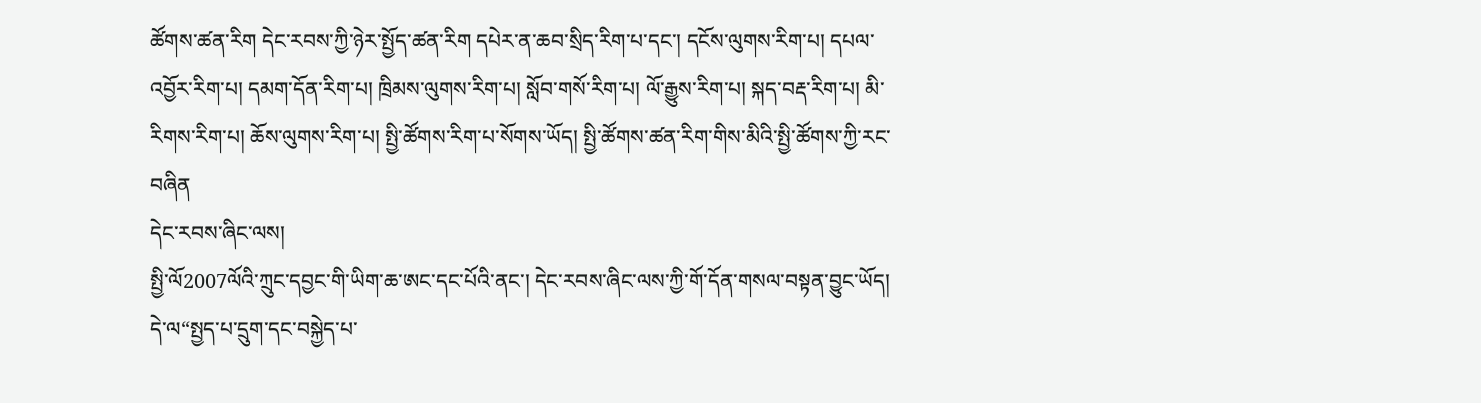ཚོགས་ཚན་རིག དེང་རབས་ཀྱི་ཉེར་སྤྱོད་ཚན་རིག དཔེར་ན་ཆབ་སྲིད་རིག་པ་དང་། དངོས་ལུགས་རིག་པ། དཔལ་འབྱོར་རིག་པ། དམག་དོན་རིག་པ། ཁྲིམས་ལུགས་རིག་པ། སློབ་གསོ་རིག་པ། ལོ་རྒྱུས་རིག་པ། སྐད་བརྡ་རིག་པ། མི་རིགས་རིག་པ། ཆོས་ལུགས་རིག་པ། སྤྱི་ཚོགས་རིག་པ་སོགས་ཡོད། སྤྱི་ཚོགས་ཚན་རིག་གིས་མིའི་སྤྱི་ཚོགས་ཀྱི་རང་བཞིན
དེང་རབས་ཞིང་ལས།
སྤྱི་ལོ2007ལོའི་ཀྲུང་དབྱང་གི་ཡིག་ཆ་ཨང་དང་པོའི་ནང་། དེང་རབས་ཞིང་ལས་ཀྱི་གོ་དོན་གསལ་བསྟན་བྱུང་ཡོད། དེ་ལ“སྤྱད་པ་དྲུག་དང་བསྐྱེད་པ་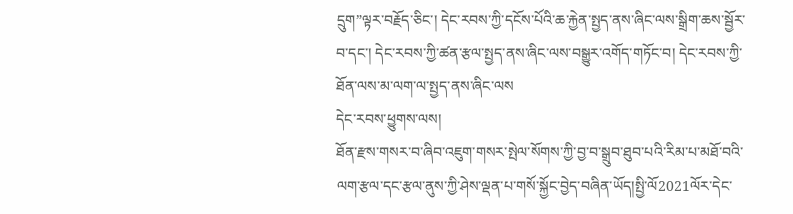དྲུག”ལྟར་བརྗོད་ཅིང་། དེང་རབས་ཀྱི་དངོས་པོའི་ཆ་རྐྱེན་སྤྱད་ནས་ཞིང་ལས་སྒྲིག་ཆས་སྦྱོར་བ་དང་། དེང་རབས་ཀྱི་ཚན་རྩལ་སྤྱད་ནས་ཞིང་ལས་བསྒྱུར་འགོད་གཏོང་བ། དེང་རབས་ཀྱི་ཐོན་ལས་མ་ལག་ལ་སྤྱད་ནས་ཞིང་ལས
དེང་རབས་ཕྱུགས་ལས།
ཐོན་རྫས་གསར་བ་ཞིབ་འཇུག་གསར་སྤེལ་སོགས་ཀྱི་བྱ་བ་སྒྲུབ་ཐུབ་པའི་རིམ་པ་མཐོ་བའི་ལག་རྩལ་དང་རྩལ་ནུས་ཀྱི་ཤེས་ལྡན་པ་གསོ་སྐྱོང་བྱེད་བཞིན་ཡོད།སྤྱི་ལོ2021ལོར་དེང་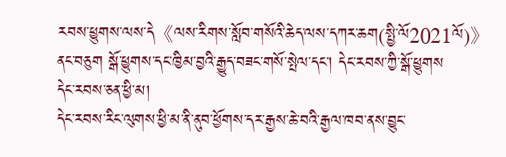རབས་ཕྱུགས་ལས་དེ《ལས་རིགས་སློབ་གསོའི་ཆེད་ལས་དཀར་ཆག(སྤྱི་ལོ2021ལོ)》ནང་བཅུག སྒོ་ཕྱུགས་དང་ཁྱིམ་བྱའི་རྒྱུད་བཟང་གསོ་སྤེལ་དང་། དེང་རབས་ཀྱི་སྒོ་ཕྱུགས
དེང་རབས་ཅན་ཕྱི་མ།
དེང་རབས་རིང་ལུགས་ཕྱི་མ་ནི་ནུབ་ཕྱོགས་དར་རྒྱས་ཆེ་བའི་རྒྱལ་ཁབ་ནས་བྱུང་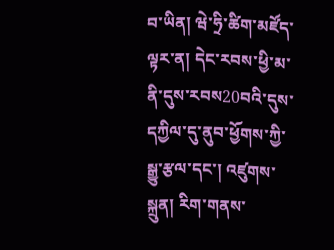བ་ཡིན། ཝེ་ཧྲི་ཚིག་མཛོད་ལྟར་ན། དེང་རབས་ཕྱི་མ་ནི་དུས་རབས20བའི་དུས་དཀྱིལ་དུ་ནུབ་ཕྱོགས་ཀྱི་སྒྱུ་རྩལ་དང་། འཛུགས་སྐྲུན། རིག་གནས་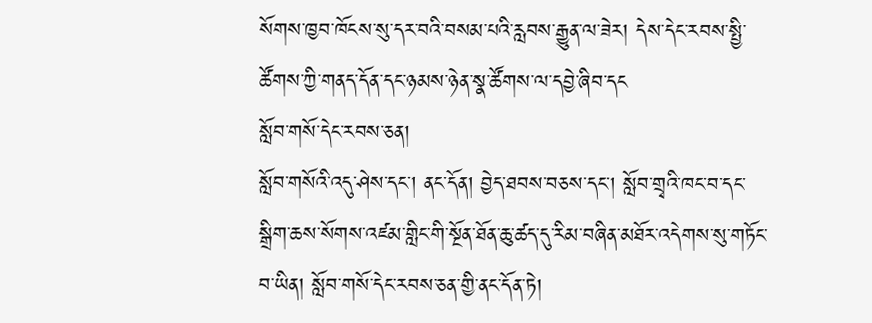སོགས་ཁྱབ་ཁོངས་སུ་དར་བའི་བསམ་པའི་རླབས་རྒྱུན་ལ་ཟེར། དེས་དེང་རབས་སྤྱི་ཚོགས་ཀྱི་གནད་དོན་དང་ཉམས་ཉེན་སྣ་ཚོགས་ལ་དབྱེ་ཞིབ་དང
སློབ་གསོ་དེང་རབས་ཅན།
སློབ་གསོའི་འདུ་ཤེས་དང་། ནང་དོན། བྱེད་ཐབས་བཅས་དང་། སློབ་གྲྭའི་ཁང་བ་དང་སྒྲིག་ཆས་སོགས་འཛམ་གླིང་གི་སྔོན་ཐོན་ཆུ་ཚད་དུ་རིམ་བཞིན་མཐོར་འདེགས་སུ་གཏོང་བ་ཡིན། སློབ་གསོ་དེང་རབས་ཅན་གྱི་ནང་དོན་ཏེ།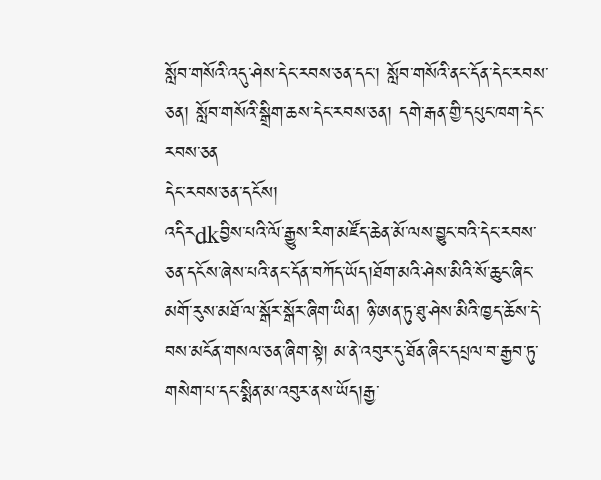སློབ་གསོའི་འདུ་ཤེས་དེང་རབས་ཅན་དང་། སློབ་གསོའི་ནང་དོན་དེང་རབས་ཅན། སློབ་གསོའི་སྒྲིག་ཆས་དེང་རབས་ཅན། དགེ་རྒན་གྱི་དཔུང་ཁག་དེང་རབས་ཅན
དེང་རབས་ཅན་དངོས།
འདིརdkབྱིས་པའི་ལོ་རྒྱུས་རིག་མཛོད་ཆེན་མོ་ལས་བྱུང་བའི་དེང་རབས་ཅན་དངོས་ཞེས་པའི་ནང་དོན་བཀོད་ཡོད།ཐོག་མའི་ཤེས་མིའི་སོ་ཆུང་ཞིང་མགོ་རུས་མཐོ་ལ་སྒོར་སྒོར་ཞིག་ཡིན། ཉི་ཨན་ཏུ་ཐུ་ཤེས་མིའི་ཁྱད་ཆོས་དེ་བས་མངོན་གསལ་ཅན་ཞིག་སྟེ། མ་ནེ་འབུར་དུ་ཐོན་ཞིང་དཔྲལ་བ་རྒྱབ་ཏུ་གསེག་པ་དང་སྨིན་མ་འབུར་ནས་ཡོད།རྒྱ་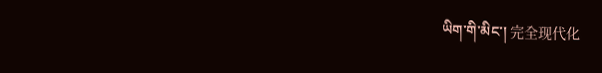ཡིག་གི་མིང་། 完全现代化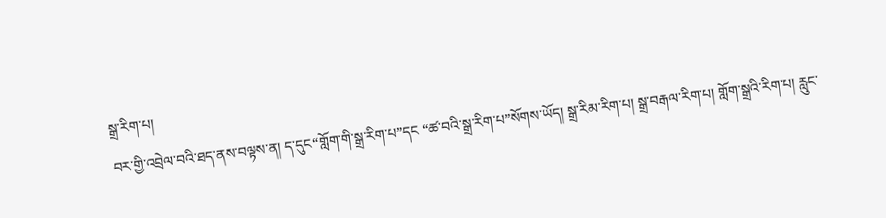སྒྲ་རིག་པ།
བར་གྱི་འབྲེལ་བའི་ཐད་ནས་བལྟས་ན། ད་དུང“གློག་གི་སྒྲ་རིག་པ”དང “ཚ་བའི་སྒྲ་རིག་པ”སོགས་ཡོད། སྒྲ་རིམ་རིག་པ། སྒྲ་བརྒལ་རིག་པ། གློག་སྒྲའི་རིག་པ། རླུང་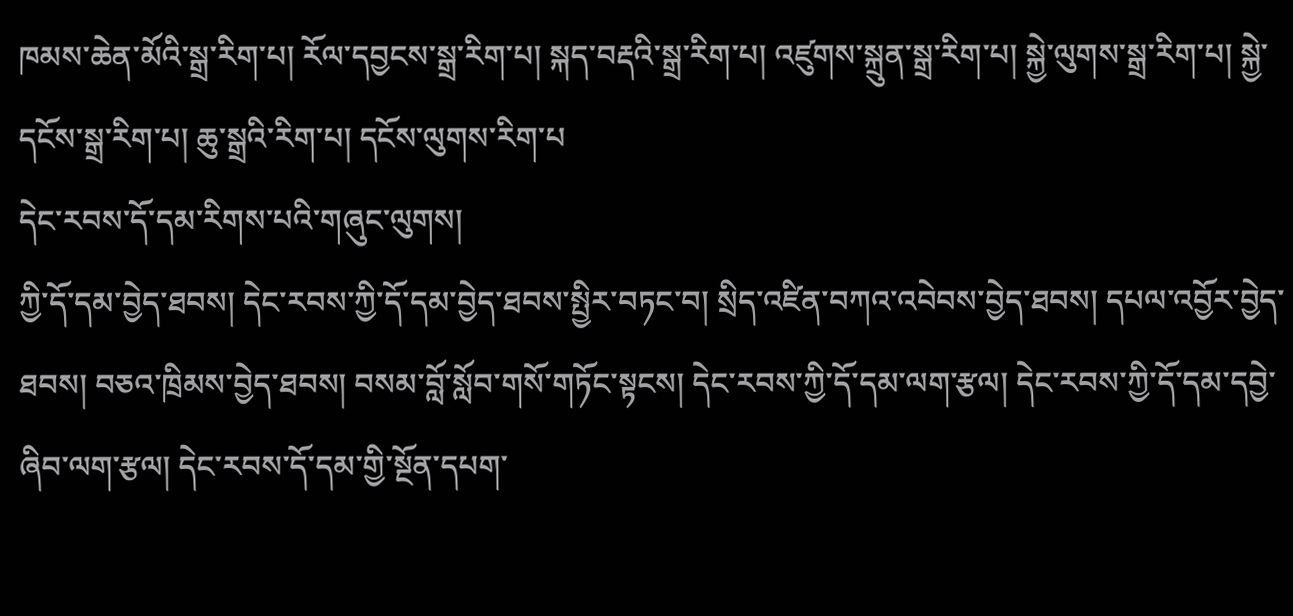ཁམས་ཆེན་མོའི་སྒྲ་རིག་པ། རོལ་དབྱངས་སྒྲ་རིག་པ། སྐད་བརྡའི་སྒྲ་རིག་པ། འཛུགས་སྐྲུན་སྒྲ་རིག་པ། སྐྱེ་ལུགས་སྒྲ་རིག་པ། སྐྱེ་དངོས་སྒྲ་རིག་པ། ཆུ་སྒྲའི་རིག་པ། དངོས་ལུགས་རིག་པ
དེང་རབས་དོ་དམ་རིགས་པའི་གཞུང་ལུགས།
ཀྱི་དོ་དམ་བྱེད་ཐབས། དེང་རབས་ཀྱི་དོ་དམ་བྱེད་ཐབས་སྤྱིར་བཏང་བ། སྲིད་འཛིན་བཀའ་འབེབས་བྱེད་ཐབས། དཔལ་འབྱོར་བྱེད་ཐབས། བཅའ་ཁྲིམས་བྱེད་ཐབས། བསམ་བློ་སློབ་གསོ་གཏོང་སྟངས། དེང་རབས་ཀྱི་དོ་དམ་ལག་རྩལ། དེང་རབས་ཀྱི་དོ་དམ་དབྱེ་ཞིབ་ལག་རྩལ། དེང་རབས་དོ་དམ་གྱི་སྔོན་དཔག་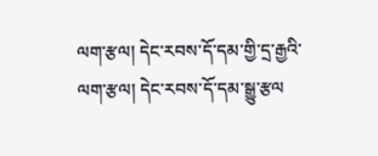ལག་རྩལ། དེང་རབས་དོ་དམ་གྱི་དྲ་རྒྱའི་ལག་རྩལ། དེང་རབས་དོ་དམ་སྒྱུ་རྩལ